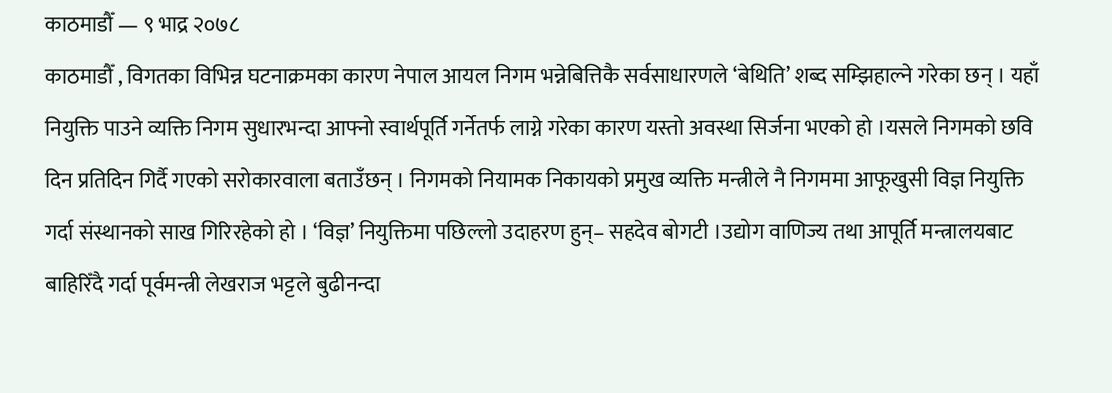काठमाडौँ — ९ भाद्र २०७८
काठमाडौँ , विगतका विभिन्न घटनाक्रमका कारण नेपाल आयल निगम भन्नेबित्तिकै सर्वसाधारणले ‘बेथिति’ शब्द सम्झिहाल्ने गरेका छन् । यहाँ नियुक्ति पाउने व्यक्ति निगम सुधारभन्दा आफ्नो स्वार्थपूर्ति गर्नेतर्फ लाग्ने गरेका कारण यस्तो अवस्था सिर्जना भएको हो ।यसले निगमको छवि दिन प्रतिदिन गिर्दै गएको सरोकारवाला बताउँछन् । निगमको नियामक निकायको प्रमुख व्यक्ति मन्त्रीले नै निगममा आफूखुसी विज्ञ नियुक्ति गर्दा संस्थानको साख गिरिरहेको हो । ‘विज्ञ’ नियुक्तिमा पछिल्लो उदाहरण हुन्– सहदेव बोगटी ।उद्योग वाणिज्य तथा आपूर्ति मन्त्रालयबाट बाहिरिँदै गर्दा पूर्वमन्त्री लेखराज भट्टले बुढीनन्दा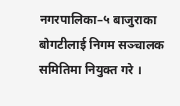नगरपालिका–५ बाजुराका बोगटीलाई निगम सञ्चालक समितिमा नियुक्त गरे ।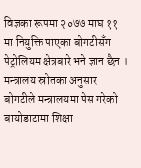विज्ञका रूपमा २०७७ माघ ११ मा नियुक्ति पाएका बोगटीसँग पेट्रोलियम क्षेत्रबारे भने ज्ञान छैन । मन्त्रालय स्रोतका अनुसार बोगटीले मन्त्रालयमा पेस गरेको बायोडाटामा शिक्षा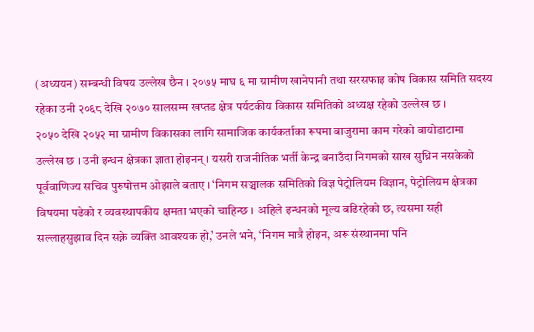(अध्ययन) सम्बन्धी विषय उल्लेख छैन । २०७५ माघ ६ मा ग्रामीण खानेपानी तथा सरसफाइ कोष विकास समिति सदस्य रहेका उनी २०६८ देखि २०७० सालसम्म खप्तड क्षेत्र पर्यटकीय विकास समितिको अध्यक्ष रहेको उल्लेख छ ।
२०५० देखि २०५२ मा ग्रामीण विकासका लागि सामाजिक कार्यकर्ताका रूपमा बाजुरामा काम गरेको बायोडाटामा उल्लेख छ । उनी इन्धन क्षेत्रका ज्ञाता होइनन् । यसरी राजनीतिक भर्ती केन्द्र बनाउँदा निगमको साख सुध्रिन नसकेको पूर्ववाणिज्य सचिव पुरुषोत्तम ओझाले बताए । ‘निगम सञ्चालक समितिको विज्ञ पेट्रोलियम विज्ञान, पेट्रोलियम क्षेत्रका विषयमा पढेको र व्यवस्थापकीय क्षमता भएको चाहिन्छ । अहिले इन्धनको मूल्य बढिरहेको छ, त्यसमा सही सल्लाहसुझाव दिन सक्ने व्यक्ति आवश्यक हो,’ उनले भने, ‘निगम मात्रै होइन, अरू संस्थानमा पनि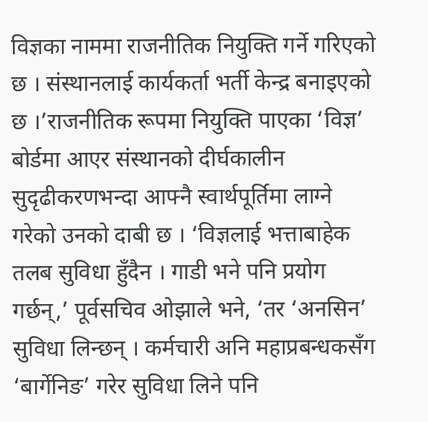विज्ञका नाममा राजनीतिक नियुक्ति गर्ने गरिएको छ । संस्थानलाई कार्यकर्ता भर्ती केन्द्र बनाइएको छ ।’राजनीतिक रूपमा नियुक्ति पाएका ‘विज्ञ’ बोर्डमा आएर संस्थानको दीर्घकालीन सुदृढीकरणभन्दा आफ्नै स्वार्थपूर्तिमा लाग्ने गरेको उनको दाबी छ । ‘विज्ञलाई भत्ताबाहेक तलब सुविधा हुँदैन । गाडी भने पनि प्रयोग गर्छन्,’ पूर्वसचिव ओझाले भने, ‘तर ‘अनसिन’ सुविधा लिन्छन् । कर्मचारी अनि महाप्रबन्धकसँग ‘बार्गेनिङ’ गरेर सुविधा लिने पनि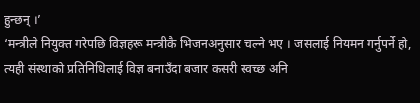हुन्छन् ।’
‘मन्त्रीले नियुक्त गरेपछि विज्ञहरू मन्त्रीकै भिजनअनुसार चल्ने भए । जसलाई नियमन गर्नुपर्ने हो, त्यही संस्थाको प्रतिनिधिलाई विज्ञ बनाउँदा बजार कसरी स्वच्छ अनि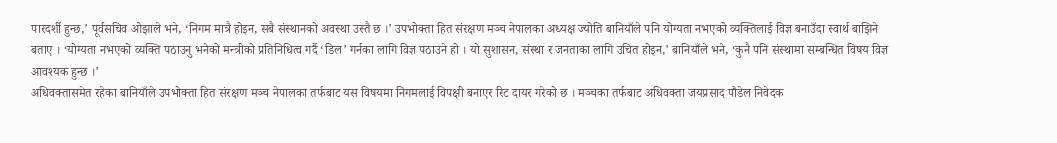पारदर्शी हुन्छ,’ पूर्वसचिव ओझाले भने, ‘निगम मात्रै होइन, सबै संस्थानको अवस्था उस्तै छ ।’ उपभोक्ता हित संरक्षण मञ्च नेपालका अध्यक्ष ज्योति बानियाँले पनि योग्यता नभएको व्यक्तिलाई विज्ञ बनाउँदा स्वार्थ बाझिने बताए । ‘योग्यता नभएको व्यक्ति पठाउनु भनेको मन्त्रीको प्रतिनिधित्व गर्दै ‘डिल’ गर्नका लागि विज्ञ पठाउने हो । यो सुशासन, संस्था र जनताका लागि उचित होइन,’ बानियाँले भने, ‘कुनै पनि संस्थामा सम्बन्धित विषय विज्ञ आवश्यक हुन्छ ।’
अधिवक्तासमेत रहेका बानियाँले उपभोक्ता हित संरक्षण मञ्च नेपालका तर्फबाट यस विषयमा निगमलाई विपक्षी बनाएर रिट दायर गरेको छ । मञ्चका तर्फबाट अधिवक्ता जयप्रसाद पौडेल निवेदक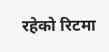रहेको रिटमा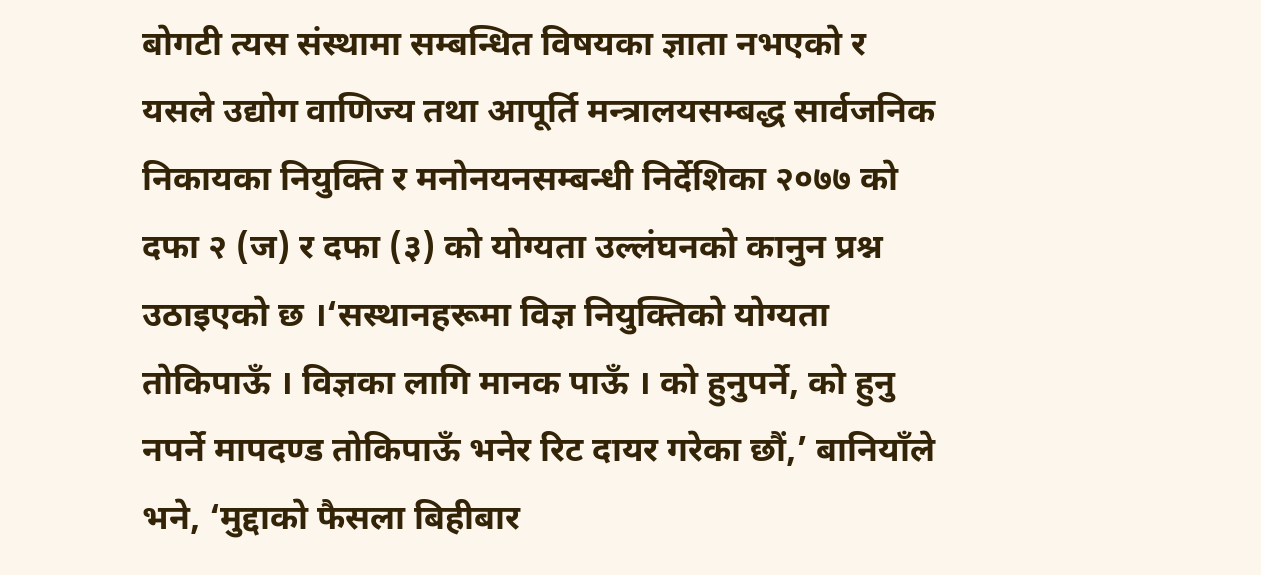बोगटी त्यस संस्थामा सम्बन्धित विषयका ज्ञाता नभएको र यसले उद्योग वाणिज्य तथा आपूर्ति मन्त्रालयसम्बद्ध सार्वजनिक निकायका नियुक्ति र मनोनयनसम्बन्धी निर्देशिका २०७७ को दफा २ (ज) र दफा (३) को योग्यता उल्लंघनको कानुन प्रश्न उठाइएको छ ।‘सस्थानहरूमा विज्ञ नियुक्तिको योग्यता तोकिपाऊँ । विज्ञका लागि मानक पाऊँ । को हुनुपर्ने, को हुनु नपर्ने मापदण्ड तोकिपाऊँ भनेर रिट दायर गरेका छौं,’ बानियाँले भने, ‘मुद्दाको फैसला बिहीबार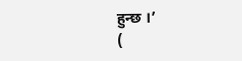हुन्छ ।’
(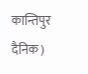कान्तिपुर दैनिक )